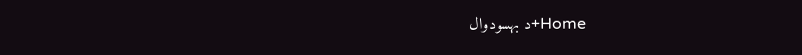Home+د بهسودوال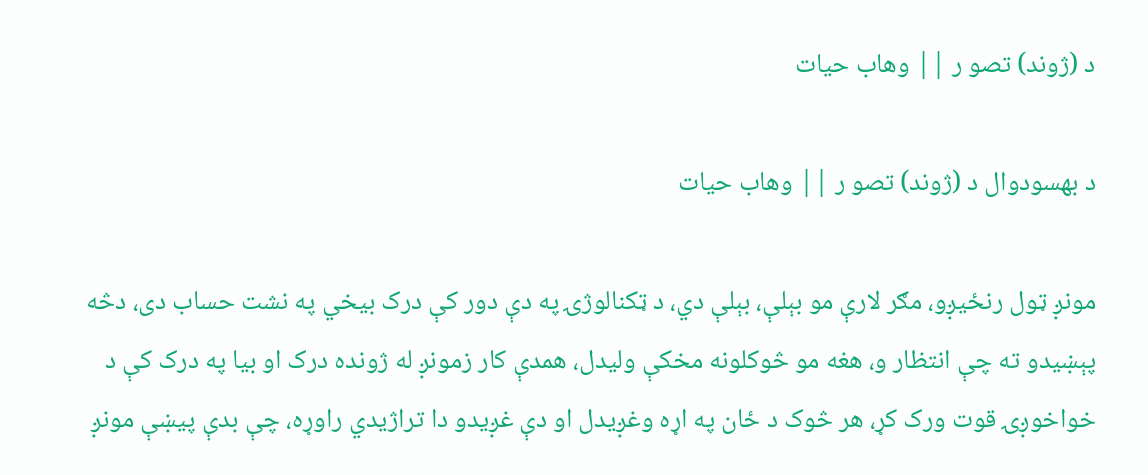د (ژوند) تصو ر || وهاب حیات

د بهسودوال د (ژوند) تصو ر || وهاب حیات

مونږ ټول رنځیږو، مګر لارې مو بېلې، بېلې دي، د ټکنالوژۍ په دې دور کې درک بیخي په نشت حساب دی، دڅه پېښیدو ته چې انتظار و، هغه مو څوکلونه مخکې ولیدل، همدې کار زمونږ له ژونده درک او بیا په درک کې د خواخوږۍ قوت ورک کړ، هر څوک د ځان په اړه وغږیدل او دې غږیدو دا تراژیدي راوړه، چې بدې پیښې مونږ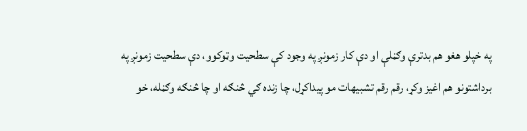په خپلو هغو هم بدترې وګڼلې او دې کار زمونږ په وجود کې سطحیت وټوکوو، دې سطحیت زمونږ په برداشتونو هم اغیز وکړ، رقم رقم تشبیهات مو پیداکړل، چا زنده ګي څنګه او چا څنګه وګڼله، خو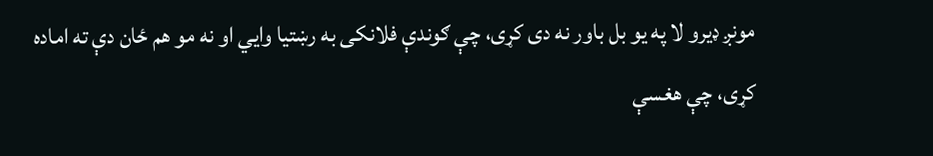مونږ ډیرو لا په یو بل باور نه دی کړی، چې ګوندې فلانکی به رښتیا وایي او نه مو هم ځان دې ته اماده کړی، چې هغسې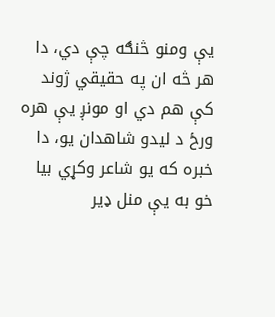یې ومنو څنګه چې دي، دا هر څه ان په حقیقي ژوند کې هم دي او مونږ یې هره ورځ د لیدو شاهدان یو، دا خبره که یو شاعر وکړي بیا خو به یې منل ډیر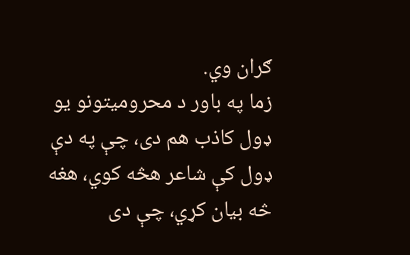ګران وي.
زما په باور د محرومیتونو یو ډول کاذب هم دی، چې په دې ډول کې شاعر هڅه کوي، هغه څه بیان کړي، چې دی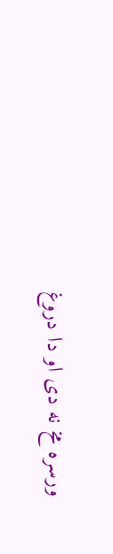ورسره مخ نه دی او دا دروغ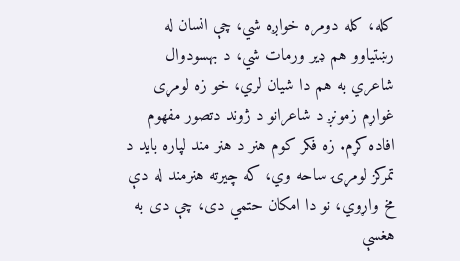کله، کله دومره خواږه شي، چې انسان له رښتیاوو هم ډیر ورمات شي، د بهسودوال شاعري به هم دا شیان لري، خو زه لومړی غواړم زمونږ د شاعرانو د ژوند دتصور مفهوم افاده کړم. زه فکر کوم هنر د هنر مند لپاره باید د تمرکز لومړۍ ساحه وي، که چیرته هنرمند له دې مخ واړوي، نو دا امکان حتمي دی، چې دی به هغسې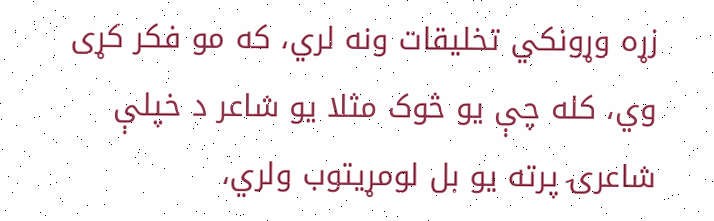زړه وړونکي تخلیقات ونه لري، که مو فکر کړی وي، کله چې یو څوک مثلا یو شاعر د خپلې شاعرۍ پرته یو بل لومړیتوب ولري،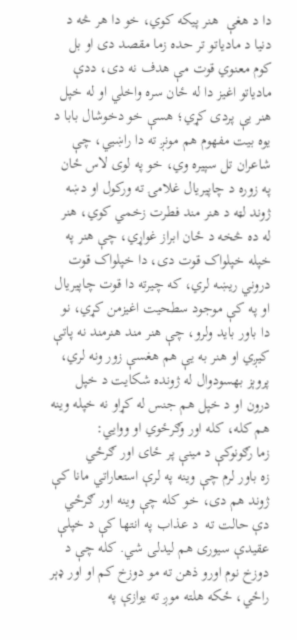دا د هغې  هنر پیکه کوي، خو دا هر څه د دنیا د مادیاتو تر حده زما مقصد دی او بل کوم معنوي قوت مې هدف نه دی، ددې مادیاتو اغیز دا له ځان سره واخلي او له خپل هنر یې پردی کړي؛ هسې خو دخوشال بابا د یوه بیت مفهوم هم مونږ ته دا راښیي، چې شاعران تل سپیره وي، خو په لوی لاس ځان په زوره د چاپیریال غلامۍ ته ورکول او دښه ژوند لټه د هنر مند فطرت زخمي کوي، هنر له ده څخه د ځان ابراز غواړي، چې هنر په خپله خپلواک قوت دی، دا خپلواک قوت دروني ریښه لري، که چیرته دا قوت چاپیریال او په کې موجود سطحیت اغیزمن کړي، نو دا باور باید ولرو، چې هنر مند هنرمند نه پاتې کیږي او هنر به یې هم هغسې زور ونه لري، پروېز بهسودوال له ژونده شکایت د خپل درون او د خپل هم جنس له کړاو نه خپله وینه هم کله، کله اور وګرځوي او ووايي:
زما رګونوکې د مینې پر ځای اور ګرځي
زه باور لرم چې وینه په لرې استعاراتي مانا کې ژوند هم دی، خو کله چې وینه اور ګرځي دې حالت ته  د عذاب په انتها کې د خپلې عقیدې سیوری هم لیدلی شي. کله چې د دوزخ نوم اورو ذهن ته مو دوزخ کم او اور ډېر راځي، ځکه هلته موږ ته یوازې په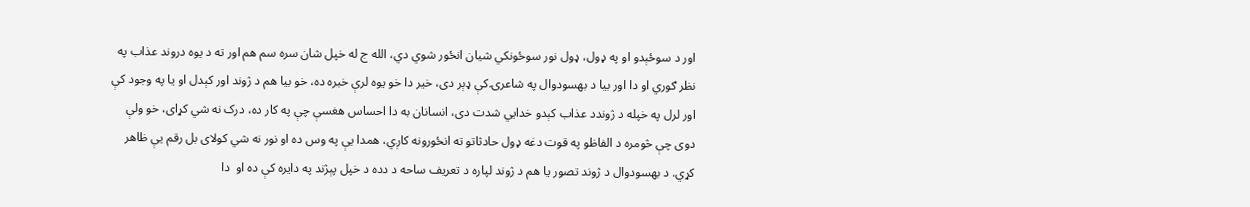اور د سوځېدو او په ډول، ډول نور سوځونکي شیان انځور شوي دي، الله ج له خپل شان سره سم هم اور ته د یوه دروند عذاب په نظر ګوري او دا اور بیا د بهسودوال په شاعرۍ کې ډېر دی، خیر دا خو یوه لرې خبره ده، خو بیا هم د ژوند اور کېدل او یا په وجود کې اور لرل په خپله د ژوندد عذاب کېدو خدایي شدت دی، انسانان به دا احساس هغسې چې په کار ده، درک نه شي کړای، خو ولې دوی چې څومره د الفاظو په قوت دغه ډول حادثاتو ته انځورونه کاږي، همدا یې په وس ده او نور نه شي کولای بل رقم یې ظاهر کړي. د بهسودوال د ژوند تصور یا هم د ژوند لپاره د تعریف ساحه د دده د خپل پېژند په دایره کې ده او  دا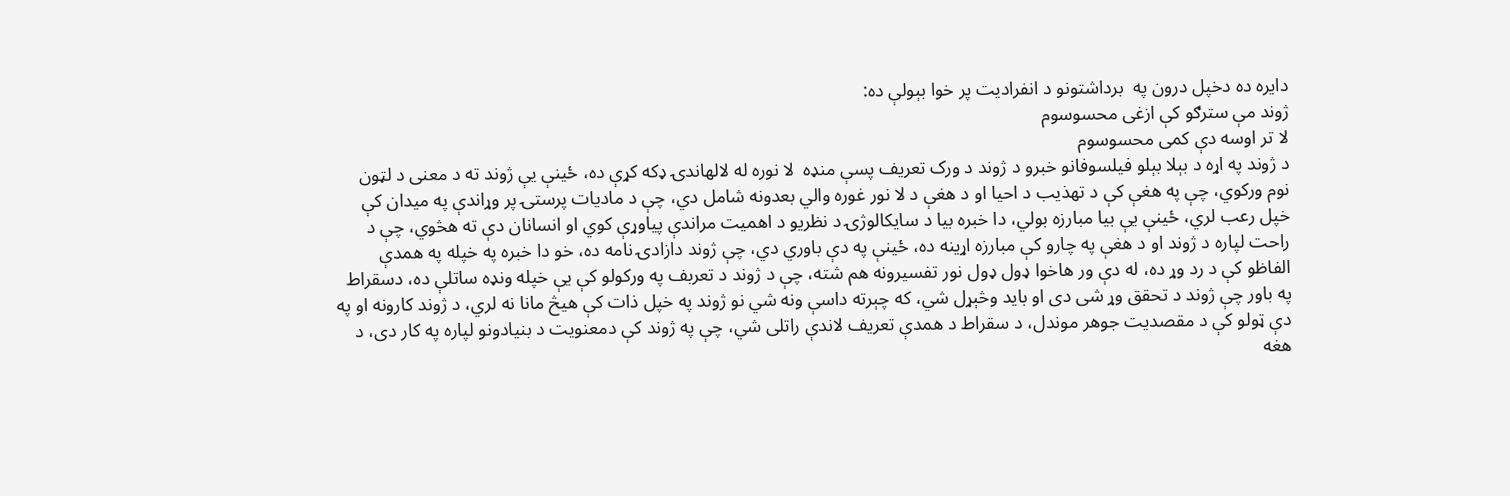دایره ده دخپل درون په  برداشتونو د انفرادیت پر خوا بېولې ده:
ژوند مې سترګو کې ازغی محسوسوم
لا تر اوسه دې کمی محسوسوم
د ژوند په اړه د بېلا بېلو فیلسوفانو خبرو د ژوند د ورک تعریف پسې منډه  لا نوره له لالهاندۍ ډکه کړې ده، ځینې یې ژوند ته د معنی د لټون نوم ورکوي، چې په هغې کې د تهذیب د احیا او د هغې د لا نور غوره والي بعدونه شامل دي، چې د مادیات پرستۍ پر وړاندې په میدان کې خپل رعب لري، ځینې یې بیا مبارزه بولي، دا خبره بیا د سایکالوژۍ د نظریو د اهمیت مراندې پیاوړې کوي او انسانان دې ته هڅوي، چې د راحت لپاره د ژوند او د هغې په چارو کې مبارزه اړینه ده، ځینې په دې باوري دي، چې ژوند دازادۍ نامه ده، خو دا خبره په خپله په همدې الفاظو کې د رد وړ ده، له دې ور هاخوا ډول ډول نور تفسیرونه هم شته، چې د ژوند د تعربف په ورکولو کې یې خپله ونډه ساتلې ده، دسقراط په باور چې ژوند د تحقق وړ شی دی او باید وڅېړل شي، که چېرته داسې ونه شي نو ژوند په خپل ذات کې هیڅ مانا نه لري، د ژوند کارونه او په دې ټولو کې د مقصدیت جوهر موندل، د سقراط د همدې تعریف لاندې راتلی شي، چې په ژوند کې دمعنویت د بنیادونو لپاره په کار دی، د هغه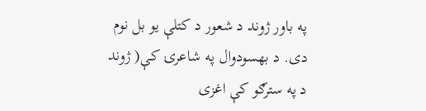په باور ژوند د شعور د کتلې یو بل نوم دی. د بهسودوال په شاعرۍ کې( ژوند د په سترګو کې اغزی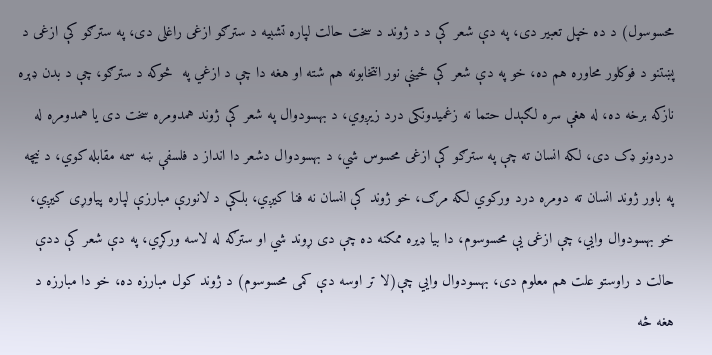محسوسول) د ده خپل تعبیر دی، په دې شعر کې د د ژوند د سخت حالت لپاره تشبیه د سترګو ازغی راغلی دی، په سترګو کې ازغی د پښتنو د فوکلور محاوره هم ده، خو په دې شعر کې ځینې نور انتخابونه هم شته او هغه دا چې د ازغي په  څوکه د سترګو، چې د بدن ډېره نازکه برخه ده، له هغې سره لګېدل حتما نه زغمیدونکی درد زیږوي، د بهسودوال په شعر کې ژوند همدومره سخت دی یا همدومره له دردونو ډک دی، لکه انسان ته چې په سترګو کې ازغی محسوس شي، د بهسودوال دشعر دا انداز د فلسفې ښه سمه مقابله کوي، د نیچه  په باور ژوند انسان ته دومره درد ورکوي لکه مرګ، خو ژوند کې انسان نه فنا کیږي، بلکې د لانورې مبارزې لپاره پیاوړی کیږي، خو بهسودوال وایي، چې ازغی یې محسوسوم، دا بیا ډیره ممکنه ده چې دی ړوند شي او سترګه له لاسه ورکړي، په دې شعر کې ددې حالت د راوستو علت هم معلوم دی، بهسودوال وایي چې(لا تر اوسه دې کمی محسوسوم) د ژوند کول مبارزه ده، خو دا مبارزه د هغه څه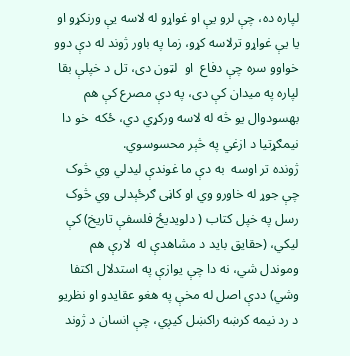لپاره ده، چې لرو یې او غواړو له لاسه یې ورنکړو او یا یې غواړو ترلاسه کړو، زما په باور ژوند له دې دوو خواوو سره چې دفاع  او  لټون دی، تل د خپلې بقا لپاره په میدان کې دی، په دې مصرع کې هم بهسودوال یو څه له لاسه ورکړي دي، ځکه  خو دا نیمګړتیا د ازغي په څېر محسوسوي.
ژونده تر اوسه  به دې ما غوندې لیدلي وي څوک
چې جوړ له خاورو وي او کاڼی ګرځېدلی وي څوک
رسل په خپل کتاب ( دلویدیځ فلسفې تاریخ) کې لیکي، (حقایق باید د مشاهدې له  لارې هم وموندل شي، نه دا چې یوازې په استدلال اکتفا وشي) ددې اصل له مخې په هغو عقایدو او نظریو د رد نیمه کرښه راکښل کیږي، چې انسان د ژوند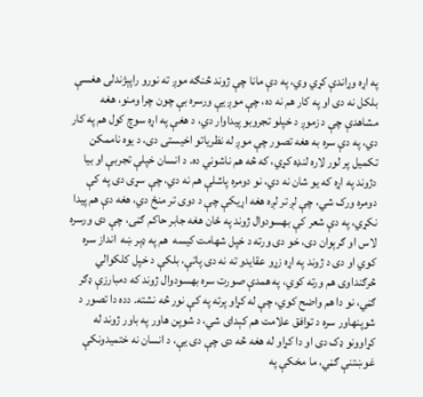په اړه وړاندې کړي وي، په دې مانا چې ژوند څنګه موږ ته نورو راپېژندلی هغسې بلکل نه دی او په کار هم نه ده، چې موږ یې ورسره بې چون چرا ومنو، هغه مشاهدې چې د زموږ د خپلو تجروبو پیداوار دي، د هغې په اړه سوچ کول هم په کار دي، په دې سره به هغه تصور چې موږ له نظریاتو اخیستی دی، د یوه ناممکن تکمیل پر لور لاره لنډه کړي، که څه هم ناشوني ده. د انسان خپلې تجربې او بیا دژوند په اړه که یو شان نه دي، نو دومره پاشلې هم نه دي، چې سړی دی په کې دومره ورک شي، چې لږ تر لږه هغه اړیکې چې د دوی تر منځ دي، هغه دې هم پیدا نکړي، په دې شعر کې بهسودوال ژوند په ځان هغه جابر حاکم ګڼی، چې دی ورسره لاس او ګرېوان دی، خو دی ورته د خپل شهامت کیسه  هم په ډېر ښه  انداز سره کوي او دی د ژوند په اړه زړو عقایدو ته نه دی پاتې، بلکې د خپل کلکوالي څرګنداوی هم ورته کوي، په همدې صورت سره بهسودوال ژوند که دمبارزې ډګر ګڼي، نو دا هم واضح کوي، چې له کړاو پرته په کې نور څه نشته. دده دا تصور د شوپنهاور سره د توافق علامت هم کېدای شي، د شوپن هاور په باور ژوند له کړاوونو ډک دی او دا کړاو له هغه څه دی چې دی یې، د انسان نه ختمیدونکې غوښتنې ګڼي، ما مخکې په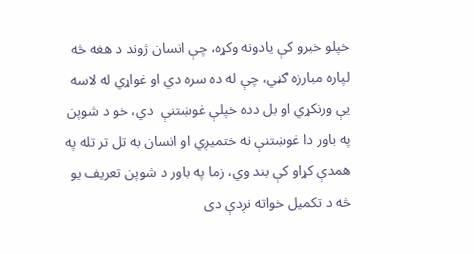خپلو خبرو کې یادونه وکړه، چې انسان ژوند د هغه څه لپاره مبارزه ګڼي، چې له ده سره دي او غواړي له لاسه یې ورنکړي او بل دده خپلې غوښتنې  دي، خو د شوپن په باور دا غوښتنې نه ختمیږي او انسان به تل تر تله په همدې کړاو کې بند وي، زما په باور د شوپن تعریف یو څه د تکمیل خواته نږدې دی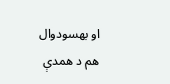او بهسودوال هم د همدې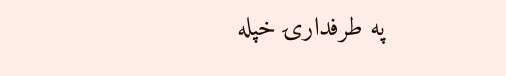په طرفدارۍ خپله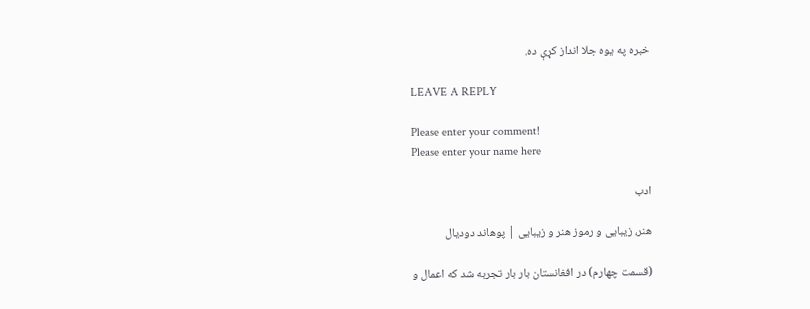خبره په یوه جلا انداز کړې ده.

LEAVE A REPLY

Please enter your comment!
Please enter your name here

ادب

هنر، زیبایی و رموز هنر و زیبایی | پوهاند دودیال

(قسمت چهارم) در افغانستان بار بار تجربه شد که اعمال و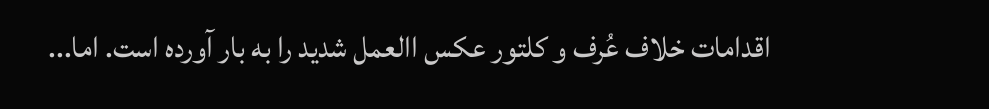اقدامات خلاف عُرف و کلتور عکس االعمل شدید را به بار آورده است. اما...